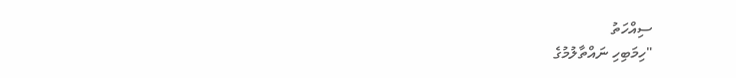ސިއްހަތު
"ހިމަބިހި ނައްތާލުމުގެ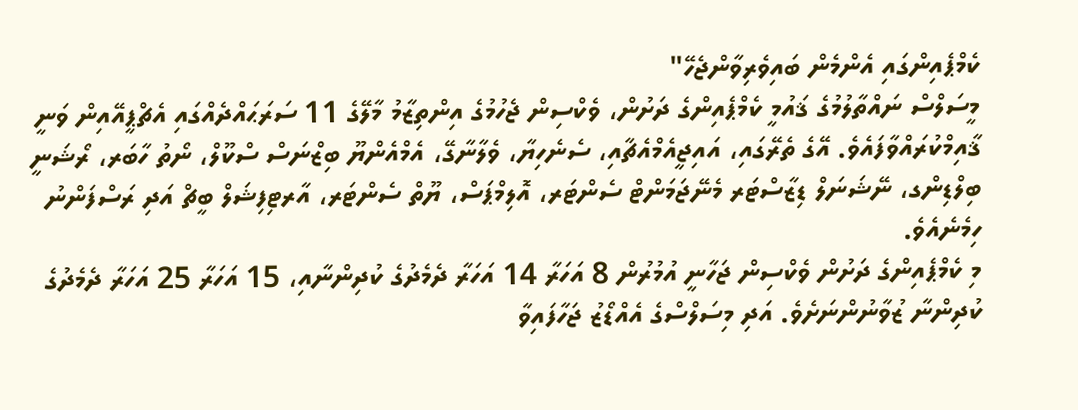ކެމްޕެއިންގައި އެންމެން ބައިވެރިވާންޖެހޭ"
މީސަލްސް ނައްތާލުމުގެ ޤައުމީ ކެމްޕެއިންގެ ދަށުން، ވެކްސިން ޖެހުމުގެ އިންތިޒާމު މާލޭގެ 11 ސަރަޙައްދެއްގައި އެޗްޕީއޭއިން ވަނީ ޤާއިމްކުރައްވާފައެވެ. އޭގެ ތެރޭގައި، އައިޖީއެމްއެޗާއި، ސެނެހިޔާ، ވެލާނާގޭ، އެމްއެންޔޫ ބިޒްނަސް ސްކޫލް، ނޯތު ހާބަރ، ރޯޝަނީ ބިލްޑިންގ، ނޭޝަނަލް ޑިޒާސްޓަރ މެނޭޖަމަންޓް ސެންޓަރ، އޮލިމްޕަސް، ޔޫތް ސެންޓަރ، އާރޓިފިޝަލް ބީޗް އަދި ރަސްފަންނު ހިމެނެއެވެ.
މި ކެމްޕެއިންގެ ދަށުން ވެކްސިން ޖަހާނީ އުމުރުން 8 އަހަރާ 14 އަހަރާ ދެމެދުގެ ކުދިންނާއި، 15 އަހަރާ 25 އަހަރާ ދެމެދުގެ ކުދިންނާ ޒުވާނުންނަށެވެ. އަދި މިސަލްސްގެ އެއްޑޯޒު ޖަހާފައިވާ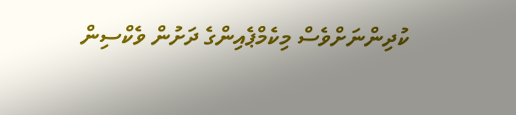ކުދިންނަށްވެސް މިކެމްޕެއިންގެ ދަށުން ވެކްސިން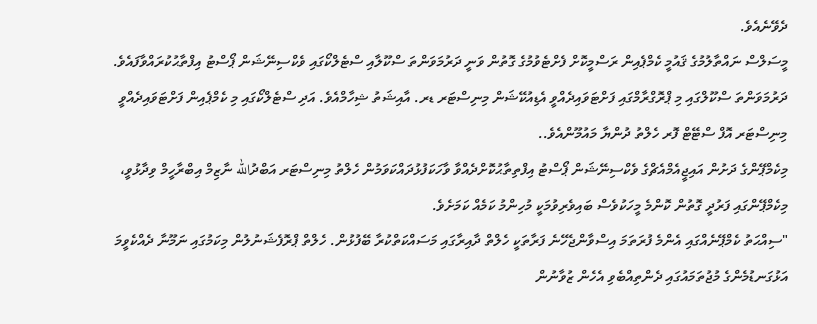ދެވޭނެއެވެ.
މީސަލްސް ނައްތާލުމުގެ ޤައުމީ ކެމްޕެއިން ރަސްމީކޮށް ފެށްޓެވުމުގެ ގޮތުން ވަނީ ދަރުމަވަންތަ ސްކޫލާއި ސްޓެލްކޯގައި ވެކްސިނޭޝަން ޕޯސްޓު އިފްތާޙުކުރައްވާފައެވެ. ދަރުމަވަންތަ ސްކޫލްގައި މި ޕްރޮގްރާމްގައި ފަށްޓަވައިދެއްވީ އެޑިއުކޭޝަން މިނިސްޓަރ ޑރ. އާއިޝަތު ޝިހާމްއެވެ. އަދި ސްޓެލްކޯގައި މި ކެމްޕެއިން ފަށްޓަވައިދެއްވީ މިނިސްޓަރ އޮފް ސްޓޭޓް ފޮރ ހެލްތު ދުންޔާ މައުމޫންއެވެ..
މިކެމްޕޭންގެ ދަށުން އައިޖީއެމްއެޗްގެ ވެކްސިނޭޝަން ޕޯސްޓު އިފްތިތާޙުކޮށްދެއްވާ ވާހަކަފުޅުދައްކަވަމުން ހެލްތު މިނިސްޓަރ އަބްދުالله ނާޒިމް އިބްރާހީމް ވިދާޅުވީ، މިކެމްޕޭންގައި ފަރުދީ ގޮތުން ކޮންމެ މީހަކުވެސް ބައިވެރިވުމަކީ މުހިންމު ކަމެއް ކަމަށެވެ.
"ސިއްޙަތު ކެމްޕޭނެއްގައި އެންމެ ފުރަތަމަ އިސްވާންޖެހޭނެ ފަރާތަކީ ހެލްތް ދާއިރާގައި މަސައްކަތްކުރާ ބޭފުޅުން. ހެލްތް ޕްރޮފެޝަނުލުން މިކަމުގައި ނަމޫނާ ދެއްކެވީމަ އަޅުގަނޑުމެންގެ މުޖުތަމައުގައި ދެންތިއްބެވި އެހެން ޒުވާނުން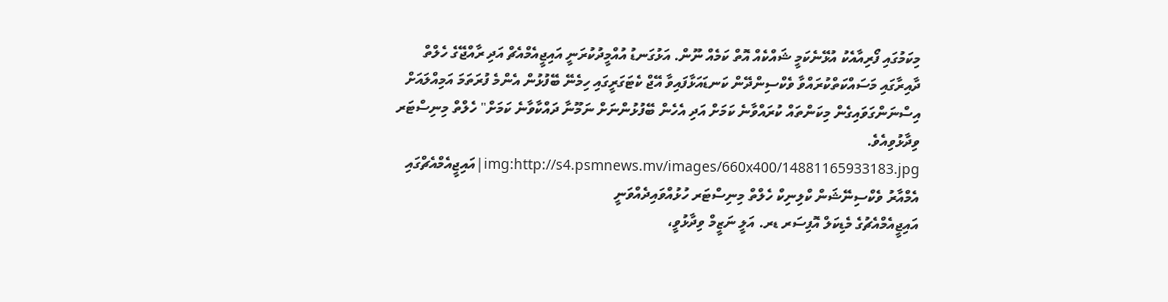މިކަމުގައި ފޯރިއާއެކު އުޅޭނެކަމީ ޝައްކެއް އޮތް ކަމެއް ނޫން. އަޅުގަނޑު އުއްމީދުކުރަނީ އައިޖީއެމްއެޗް އަދި ރާއްޖޭގެ ހެލްތް ދާއިރާގައި މަސައްކަތްކުރައްވާ ވެކްސިންދޭން ކަނޑައަޅާފައިވާ އޭޖް ކެޓަގަރީގައި ހިމެނޭ ބޭފުޅުން އެންމެ ފުރަތަމަ އަމިއްލައަށް އިސްނަންގަވައިގެން މިކަންތައް ކުރައްވާނެ ކަމަށް އަދި އެހެން ބޭފުޅުންނަށް ނަމޫނާ ދައްކާވާނެ ކަމަށް" ހެލްތް މިނިސްޓަރ ވިދާޅުވިއެވެ.
img:http://s4.psmnews.mv/images/660x400/14881165933183.jpg|އައިޖީއެމްއެޗްގައި އެމްއާރު ވެކްސިނޭޝަން ކްލިނިކް ހެލްތް މިނިސްޓަރ ހުޅުއްވައިދެއްވަނީ
އައިޖީއެމްއެޗުގެ މެޑިކަލް އޮފިސަރ ޑރ. އަލީ ނަޒީމް ވިދާޅުވީ،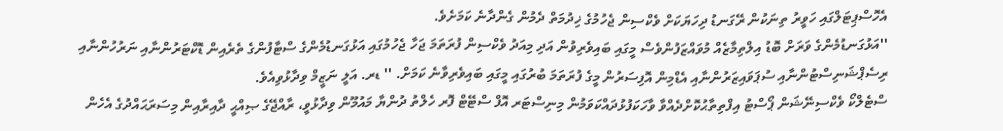އެހޮސްޕިޓަލްގައި ހަވީރު ތިނަކުން ރޭގަނޑު ދިހަޔަކަށް ވެކްސިން ޖެހުމުގެ ޚިދުމަތް ދެމުން ގެންދާނެ ކަމަށެވެ.
''އަޅުގަނޑުމެންގެ ވަރަށް ބޮޑު އިލްތިމާޒެއް މުވައްޒަފުންވެސް މީގައި ބައިވެރިވުން އަދި މިއަދު ވެކްސިން ފުރަތަމަ ޖަހާ ޖެހުމުގައި އަޅުގަނޑުމެންގެ ސްޓާފުންގެ ތެރެއިން ޑޮކްޓަރުންނާއި ނަރުހުންނާއި ރިސެޕްޝަނިސްޓުންނާއި ސުޕަވައިޒަރުންނާއި އެޑްމިން އޮފިސަރުން މީގެ ފުރަތަމަ ބުރުގައި މީގައި ބައިވެރިވާނެ ކަމަށް. '' ޑރ. އަލީ ނަޒީމް ވިދާޅުވިއެވެ.
ސްޓެލްކޯ ވެކްސިނޭޝަން ޕޯސްޓު އިފްތިތާޙުކޮށްދެއްވާ ވާހަކަފުޅުދައްކަވަމުން މިނިސްޓަރ އޮފް ސްޓޭޓް ފޮރ ހެލްތު ދުންޔާ މައުމޫން ވިދާޅުވީ، ރާއްޖޭގެ ޞިއްޙީ ދާއިރާއިން މިސަރަޙައްދުގެ އެހެން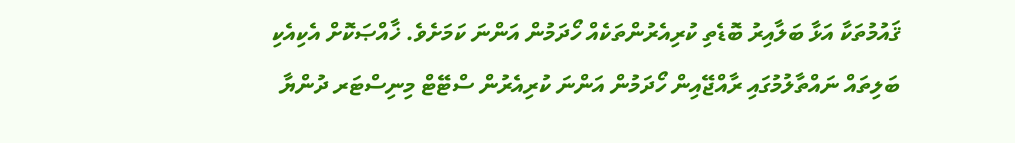ޤައުމުތަކާ އަޅާ ބަލާއިރު ބޮޑެތި ކުރިއެރުންތަކެއް ހޯދަމުން އަންނަ ކަމަށެވެ. ޚާއްޞަކޮށް އެކިއެކި ބަލިތައް ނައްތާލުމުގައި ރާއްޖޭއިން ހޯދަމުން އަންނަ ކުރިއެރުން ސްޓޭޓް މިނިސްޓަރ ދުންޔާ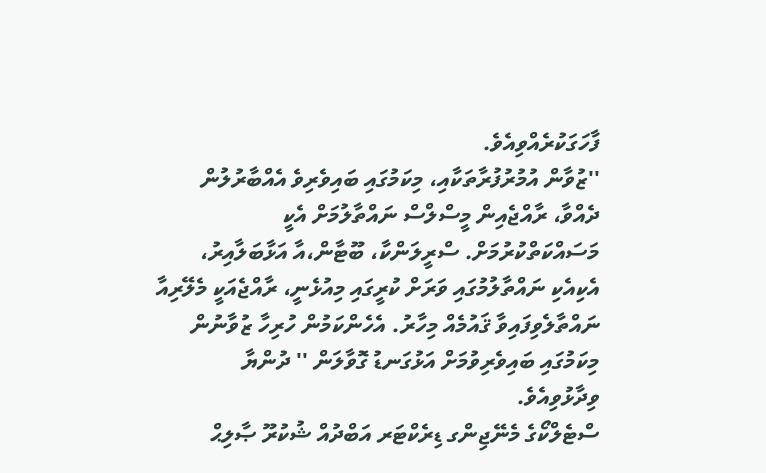ފާހަގަކުރެއްވިއެވެ.
''ޒުވާން އުމުރުފުރާތަކާއި، މިކަމުގައި ބައިވެރިވެ އެއްބާރުލުން ދެއްވާ، ރާއްޖެއިން މީސްލްސް ނައްތާލުމަށް އެކީ މަސައްކަތްކުރުމަށް. ސްރީލަންކާ، ބޫޓާން،އާ އަޅާބަލާއިރު، އެކިއެކި ނައްތާލުމުގައި ވަރަށް ކުރީގައި މިއުޅެނީ، ރާއްޖެއަކީ މެލޭރިއާ ނައްތާލެވިފައިވާ ޤައުމެއް މިހާރު. އެހެންކަމުން ހުރިހާ ޒުވާނުން މިކަމުގައި ބައިވެރިވުމަށް އަޅުގަނޑު ގޮވާލަން '' ދުންޔާ ވިދާޅުވިއެވެ.
ސްޓެލްކޯގެ މެނޭޖިންގ ޑިރެކްޓަރ އަބްދުއް ޝުކުރޫ ޞާލިޙް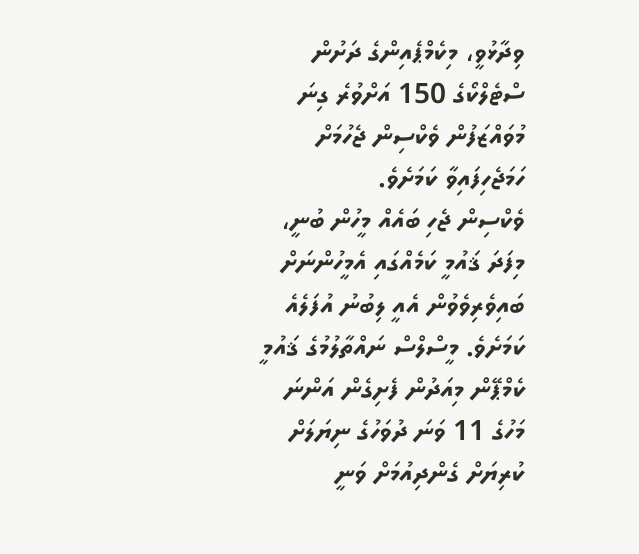ވިދާޅުވީ، މިކެމްޕެއިންގެ ދަށުން ސްޓެލްކޯގެ 150 އަށްވުރެ ގިނަ މުވައްޒަފުން ވެކްސިން ޖެހުމަށް ހަމަޖެހިފައިވާ ކަމަށެވެ.
ވެކްސިން ޖެހި ބައެއް މީހުން ބުނީ، މިފަދަ ޤައުމީ ކަމެއްގައި އެމީހުންނަށް ބައިވެރިވެވުން އެއީ ލިބުނު އުފަލެއެ ކަމަށެވެ. މީސްލްސް ނައްތާލުމުގެ ޤައުމީ ކެމްޕޭން މިއަދުން ފެށިގެން އަންނަ މަހުގެ 11 ވަނަ ދުވަހުގެ ނިޔަލަށް ކުރިޔަށް ގެންދިއުމަށް ވަނީ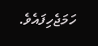ހަމަޖެހިފައެވެ.